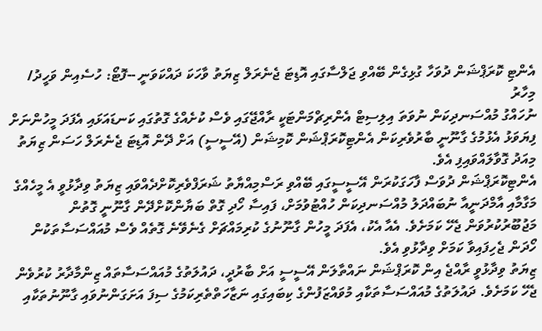އެންޓި ކޮރަޕްޝަން ދުވަހާ ގުޅިގެން ބޭއްވި ޖަލްސާގައި އޮޑިޓަ ޖެނެރަލް ޒިޔަތު ވާހަކަ ދައްކަވަނީ --ފޮޓޯ: ހުސެއިން ވަހީދު/ މިހާރު
ނުހައްގު މުއްސަނދިކަން ނުވަތަ އިލިސިޓް އެންރިޗްމަންޓަކީ ރާއްޖޭގައި ވެސް ކުށެއްގެ ގޮތުގައި ކަނޑައަޅައި އެފަދަ މީހުންނަށް ފިޔަވަޅު އެޅުމުގެ ގާނޫނީ ބާރުވެރިކަން އެންޓިކޮރަޕްޝަން ކޮމިޝަން (އޭސީސީ) އަށް ދޭން އޮޑިޓަ ޖެނެރަލް ހަސަން ޒިޔަތު މިއަދު ގޮވާލައްވައިފި އެވެ.
އެންޓިކޮރަޕްޝަން ދުވަސް ފާހަގަކުރަން އޭސީސީގައި ބޭއްވި ރަސްމިއްޔާތު ޝަރަފްވެރިކޮށްދެއްވައި ޒިޔަތު ވިދާޅުވީ އެ މީހެއްގެ މަގާމާއި އާމްދަނީއާ ނުބައްދަލު މުއްސަނދިކަން ހުއްޓުވުމަށް، ފައިސާ ހޯދި ގޮތް ބަޔާންކޮށްދޭން ގާނޫނީ ގޮތުން މަޖުބޫރުކުރުވަން ޖެހޭ ކަމަށެވެ. އެއާ އެކު، އެފަދަ މީހުން ގާނޫނުގެ ކުރިމައްޗަށް ގެނެވޭނެ ގޮތެއް ވެސް މުއައްސަސާތަކުން ހޯދަން ޖެހިފައިވާ ކަމަށް ވިދާޅުވި އެވެ.
ޒިޔަތު ވިދާޅުވީ ރާއްޖެ އިން ކޮރަޕްޝަން ނައްތާލަން އޭސީސީ އަށް ބާރުދީ، ދައުލަތުގެ މުއައްސަސާތައް ޒިންމާދާރު ކުރުވެން ޖެހޭ ކަމަށެވެ. ދައުލަތުގެ މުއައްސަސާތަކާއި މުވައްޒަފުންގެ ކިބައިގައި ނަޒާހަތްތެރިކަމުގެ ސިފަ އަށަގަންނުވައި ގާނޫނުތަކާއި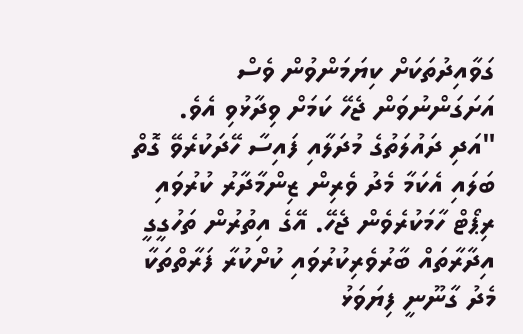ގަވާއިދުތަކަށް ކިޔަމަންވުން ވެސް އަށަގަންނުވަން ޖެހޭ ކަމަށް ވިދާޅުވި އެވެ.
"އަދި ދައުލަތުގެ މުދަލާއި ފައިސާ ހޭދަކުރެވޭ ގޮތް ބަލައި އެކަމާ މެދު ވެރިން ޒިންމާދާރު ކުރުވައި ރިޕޯޓް ހާމަކުރެވެން ޖެހޭ. އޭގެ އިތުރުން ތަހުގީގީ އިދާރާތައް ބާރުވެރިކުރުވައި ކުށްކުރާ ފަރާތްތަކާ މެދު ގާނޫނީ ފިޔަވަޅު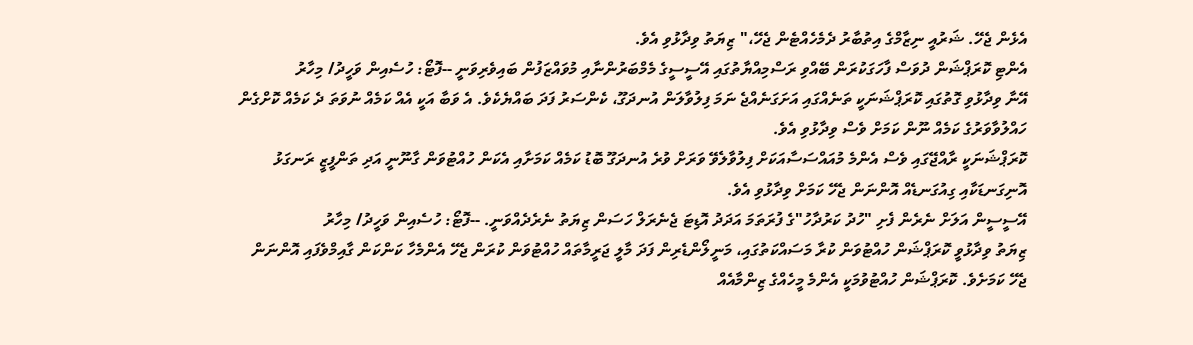އެޅެން ޖެހޭ. ޝަރުއީ ނިޒާމްގެ އިތުބާރު ދެމެހެއްޓެން ޖެހޭ،" ޒިޔަތު ވިދާޅުވި އެވެ.
އެންޓި ކޮރަޕްޝަން ދުވަސް ފާހަގަކުރަން ބޭއްވި ރަސްމިއްޔާތުގައި އޭސީސީގެ މެމްބަރުންނާއި މުވައްޒަފުން ބައިވެރިވަނީ --ފޮޓޯ: ހުސެއިން ވަހީދު/ މިހާރު
އޭނާ ވިދާޅުވި ގޮތުގައި ކޮރަޕްޝަނަކީ ތަނެއްގައި އަށަގަނެއްޖެ ނަމަ ފިލުވާލަން އުނދަގޫ، ކެންސަރު ފަދަ ބައްޔެކެވެ. އެ ވަބާ އަކީ އެއް ކަމެއް ނުވަތަ ދެ ކަމެއް ކޮށްގެން ހައްލުވާވަރުގެ ކަމެއް ނޫން ކަމަށް ވެސް ވިދާޅުވި އެވެ.
ކޮރަޕްޝަނަކީ ރާއްޖޭގައި ވެސް އެންމެ މުއައްސަސާއަކަށް ފިލުވާލެވޭ ވަރަށް ވުރެ އުނދަގޫ ބޮޑު ކަމެއް ކަމަށާއި އެކަން ހުއްޓުވަން ގާނޫނީ އަދި ތަންފީޒީ ރަނގަޅު އޮނިގަނޑަކާއި ގިއުގަނޑެއް އޮންނަން ޖެހޭ ކަމަށް ވިދާޅުވި އެވެ.
އޭސީސީން އަލަށް ނެރެން ފެށި "ހުދު ކަރުދާހު"ގެ ފުރަތަމަ އަދަދު އޮޑިޓަ ޖެނެރަލް ހަސަން ޒިޔަތު ނެރެދެއްވަނީ. --ފޮޓޯ: ހުސެއިން ވަހީދު/ މިހާރު
ޒިޔަތު ވިދާޅުވީ ކޮރަޕްޝަން ހުއްޓުވަން ކުރާ މަސައްކަތުގައި، މަނީލޯންޑެރިން ފަދަ މާލީ ޖަރީމާތައް ހުއްޓުވަން ކުރަން ޖެހޭ އެންމެހާ ކަންކަން ގާއިމްވެފައި އޮންނަން ޖެހޭ ކަމަށެވެ. ކޮރަޕްޝަން ހުއްޓުވުމަކީ އެންމެ މީހެއްގެ ޒިންމާއެއް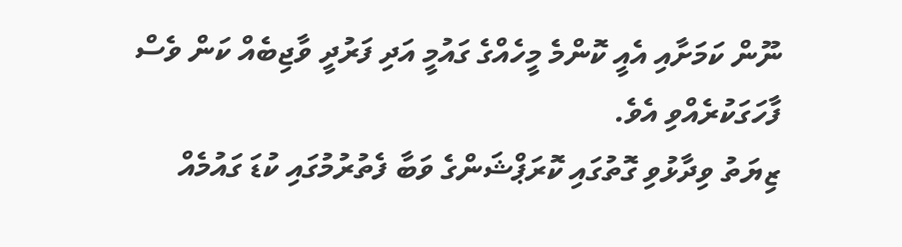ނޫން ކަމަށާއި އެއީ ކޮންމެ މީހެއްގެ ގައުމީ އަދި ފަރުދީ ވާޖިބެއް ކަން ވެސް ފާހަގަކުރެއްވި އެވެ.
ޒިޔަތު ވިދާޅުވި ގޮތުގައި ކޮރަޕްޝަންގެ ވަބާ ފެތުރުމުގައި ކުޑަ ގައުމެއް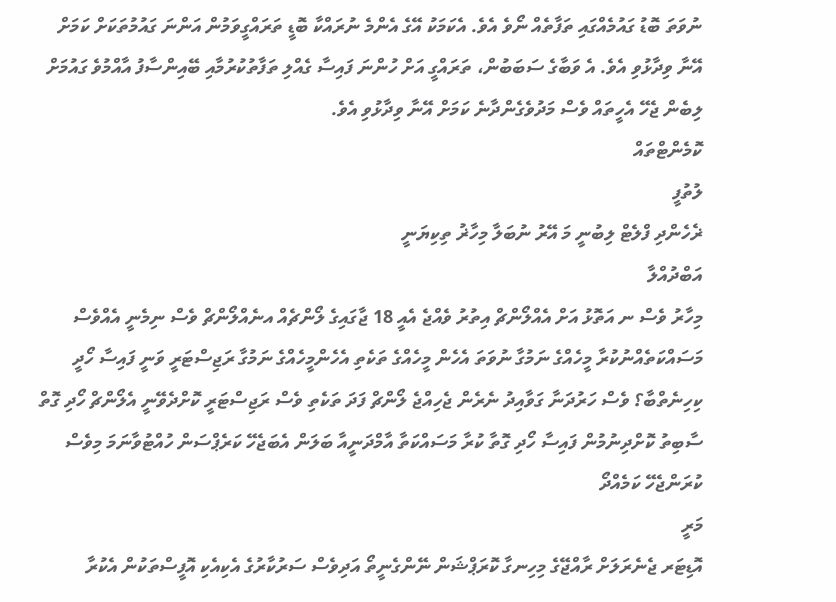ނުވަތަ ބޮޑު ގައުމެއްގައި ތަފާތެއް ނޯވެ އެވެ. އެކަމަކު އޭގެ އެންމެ ނުރައްކާ ބޮޑީ ތަރައްގީވަމުން އަންނަ ގައުމުތަކަށް ކަމަށް އޭނާ ވިދާޅުވި އެވެ. އެ ވަބާގެ ސަބަބުން، ތަރައްގީ އަށް ހުންނަ ފައިސާ ގެއްލި ތަފާތުކުރުމާއި ބޭއިންސާފު އާއްމުވެ ގައުމަށް ލިބެން ޖެހޭ އެހީތައް ވެސް މަދުވެގެންދާނެ ކަމަށް އޭނާ ވިދާޅުވި އެވެ.
ކޮމެންޓްތައް
ލުތުފީ
ޜެހެންދި ފްލެޓް ލިބުނީ މަ އޭރު ނުބަލާ މިހާޜު ތިކިޔަނީ
އަބްދުއްލާ
މިހާރު ވެސް ނ އަތޮޅު އަށް އެއްލޯންޗް އިތުރު ވެއްޖެ އެއީ 18 ޖާގައިގެ ލޯންޗެއް އނެއްލޯންޗް ވެސް ނިމެނީ އެއްވެސް މަސައްކަތެއްނުކުރާ މީހެއްގެ ނަމުގާ ނުވަތަ އެހެން މީހެއްގެ ތަކެތި އެހެންމީހެއްގެ ނަމުގާ ރަޖިސްޓަރީ ވަނީ ފައިސާ ހޯދީ ކިހިނެތްބާ؟ ވެސް ހަރުދަނާ ގަވާއިދު ނެރެން ޖެހިއްޖެ ލޯންޗް ފަދަ ތަކެތި ވެސް ރަޖިސްޓަރީ ކޮށްދެވޭނީ އެލޯންޗް ހޯދި ގޮތް ސާބިތު ކޮށްދިނުމުން ފައިސާ ހޯދި ގޮތާ ކުރާ މަސައްކަތާ އާމްދަނީއާ ބަލަން އެބަޖެހޭ ކަރެޕްސަން ހުއްޓުވާނަމަ މިވެސް ކުރަންޖެހޭ ކަމެއްދޯ
މަރީ
އޮޑިޓަރ ޖެނެރަލަށް ރާއްޖޭގެ މިހިނގާ ކޮރަޕްޝަން ނޭންގެނީތޯ އަދިވެސް ސަރުކާރުގެ އެކިއެކި އޮފީސްތަކުން އެކުރާ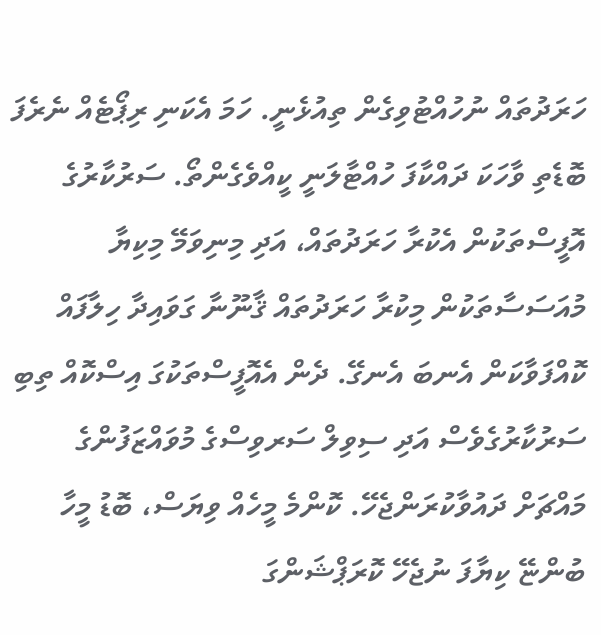ހަރަދުތައް ނުހުއްޓުވިގެން ތިއުޅެނީ. ހަމަ އެކަނި ރިޕޯޓެއް ނެރެފަ ބޮޑެތި ވާހަކަ ދައްކާފަ ހުއްޓާލަނީ ކީއްވެގެންތޯ. ސަރުކާރުގެ އޮފީސްތަކުން އެކުރާ ހަރަދުތައް، އަދި މިނިވަމޭ މިކިޔާ މުއަސަސާތަކުން މިކުރާ ހަރަދުތައް ޤާނޫނާ ގަވައިދާ ހިލާފައް ކޮއްފަވާކަން އެނބަ އެނގޭ. ދެން އެއޮފީސްތަކުގަ އިސްކޮއް ތިބި ސަރުކާރުގެވެސް އަދި ސިވިލް ސަރވިސްގެ މުވައްޒަފުންގެ މައްޗަށް ދައުވާކުރަންޖެހޭ. ކޮންމެ މީހެއް ވިޔަސް، ބޮޑު މީހާ ބުންޏޭ ކިޔާފަ ނުޖެހޭ ކޮރަޕްޝަންގަ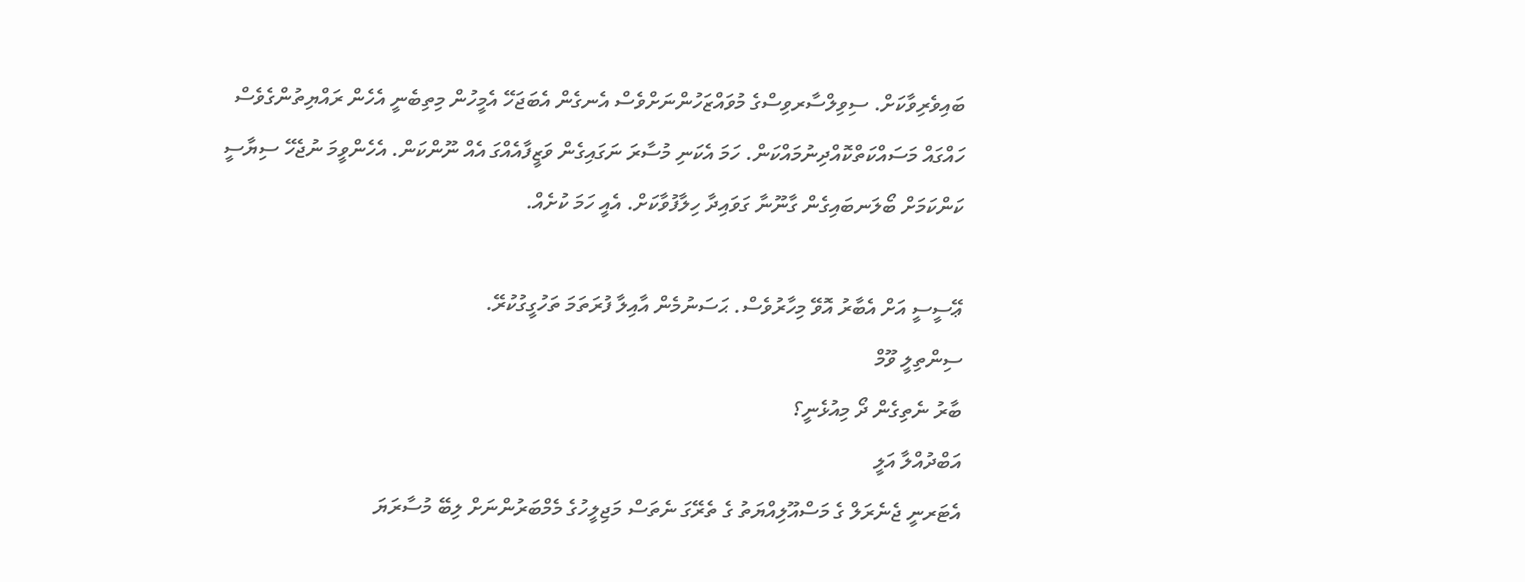ބައިވެރިވާކަށް. ސިވިލްސާރވިސްގެ މުވައްޒަހުންނަށްވެސް އެނގެން އެބަޖަހޭ އެމީހުން މިތިބެނީ އެހެން ރައްޔިތުންގެވެސް ހައްގައް މަސައްކަތްކޮއްދިނުމައްކަން. ހަމަ އެކަނި މުސާރަ ނަގައިގެން ވަޒީފާއެއްގަ އެއް ނޫންކަން. އެހެންވީމަ ނުޖެހޭ ސިޔާސީ ކަންކަމަށް ބޯލަނބައިގެން ގާނޫނާ ގަވައިދާ ހިލާފުވާކަށް. އެއީ ހަމަ ކުށެއް.

ޢޭސީސީ އަށް އެބާރު އޮވޭ މިހާރުވެސް. ޙަސަނުމެން އާއިލާ ފުރަތަމަ ތަހުގީގުކުރޭ.
ސިންތިލީ ވޫމް
ބާރު ނެތިގެން ދޯ މިއުޅެނީ؟
އަބްދުއްލާ އަލީ
އެޓަރނީ ޖެނެރަލް ގެ މަސްއޫލިއްޔަތު ގެ ތެރޭގަ ނެތަސް މަޖިލީހުގެ މެމްބަރުންނަށް ލިބޭ މުސާރަޔަ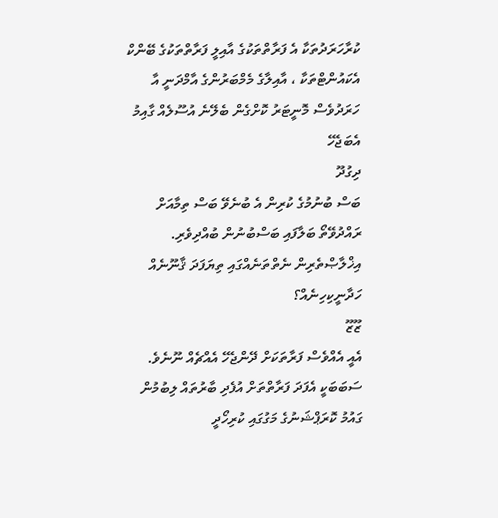ކުރާހަރަދުތަކާ އެ ފަރާތްތަކުގެ އާއިލީ ފަރާތްތަކުގެ ބޭންކް އެކައުންޓްތަކާ ، އާއިލާގެ މެމްބަރުންގެ އާމްދަނީ އާ ހަރަދުވެސް މޮނީޓަރު ކޮށްގެން ބެލޭނެ އުސޫލެއް ގާއިމު އެބަޖެހޭ
ދިގުދޫ
ބަސް ބުނުމުގެ ކުރިން އެ ބުނެވޭ ބަސް ތިމާއަށް ރައްދުވޭތޯ ބަލާފައި ބަސްބުނުން ބުއްދިވެރި. އިޚްލާޞްތެރިން ނެތްތަނެއްގައި ތިޔަފަދަ ޤާނޫނެއް ހަދާނީކިހިނެއް؟
ޒޫޒޫ
އެއީ އެއްވެސް ފަރާތަކަށް ދޭންޖެހޭ އެއްޗެއް ނޫނެވެ. ސަބަބަކީ އެފަދަ ފަރާތްތަށް އުފެދި ބާރުތައް ލިބުމުން ގައުމު ކޮރަޕްޝަނުގެ މަގުގައި ކުރިހޯދީ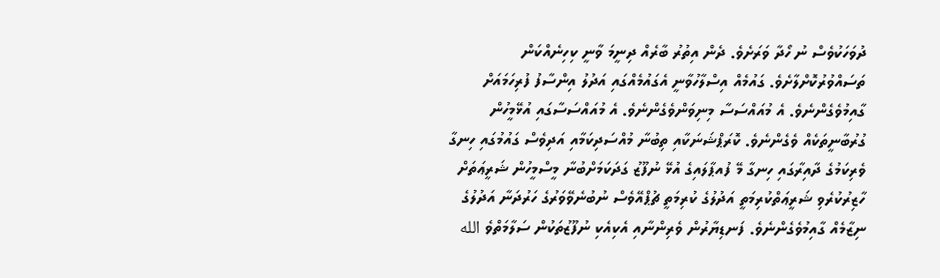ދުވަހަކުވެސް ނު ހޯދާ ވަރަށެވެ. ދެން އިތުރު ބާރެއް ދިނީމަ ވާނީ ކިހިނެއްކަން ތަސައްވުރުކޮށްލާށެވެ. ގައުމެއް އިސްލާހުވާނީ އެގައުމެއްގައި އަދުލު އިންސާފު ފުރިހަމައަށް ގާއިމުވެގެންނެވެ. އެ މުއައްސަސާ މިނިވަންވެގެންނެވެ. އެ މުއައްސަސާގައި އުޅޭމީހުން ގުރުބާނީތަކެއް ވެގެންނެވެ. ކޮރަޕްޝަނަކާއި ތިބުނާ މުއްސަދިކަމާއި އަދިވެސް ގައުމުގައި ހިނގާ ވެރިކަމުގެ ދާއިރާގައި ހިނގާ މޭ ފުއޕާލައިގެ އުޅޭ ނުފޫޒު ގަދަކަމަށްބުނާ މީސްމީހުން ޝަރީޢަތަށް ހާޒިރުކުރެވި ޝަރީޢަތްކުރިމަތީ އަދުލުގެ ކުރިމަތީ ޗުޕްއޭވެސް ނުބުނެވޭވަރުގެ ހަރުދަނާ އަދުލުގެ ނިޒާމެއް ގާއިމުވެގެންނެވެ. ފަނޑިޔާރުން ވެރިންނާއި އެކިއެކި ނުފޫޒުތަކުން ސަލާމަތްވެ الله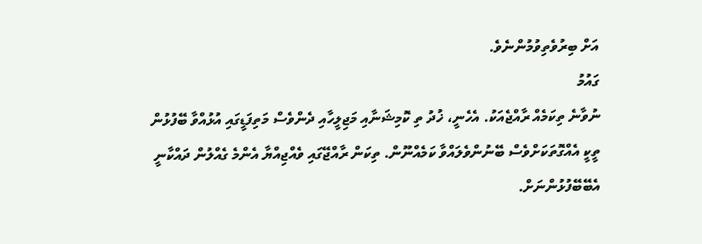އަށް ބިރުވެތިވުމުންނެވެ.
ގައުމު
ނުވާނެ ތިކަމެއް ރާއްޖެއަކު. އެހެނީ، ޚުދު ތި ކޮމިޝަނާއި މަޖިލީހާއި ދެންވެސް މަތިފަޑީގައި އުޅުއްވާ ބޭފުޅުން ތީކީ އެއްގޮތަކަށްވެސް ބޭނުންވެލައްވާ ކަމެއްނޫން. ތިކަން ރާއްޖޭގައި ވެއްޖިއްޔާ އެންމެ ގެއްލުން ދައްކާނީ އެބޭބޭފުޅުންނަށް.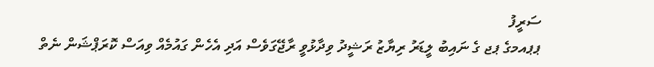ސަރީފު
ޕޕއމގެ ޕޖ ގެ ނައިބު ލީޑަރު ރިޔާޒު ރަޝީދު ވިދާޅުވީ ރާޖޭގަވެސް އަދި އެހެން ގައުމެއް ވިއަސް ކޮރަޕްޝަން ނެތް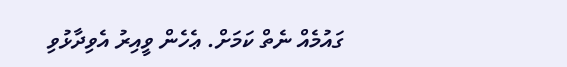ގައުމެއް ނެތް ކަމަށް. ޢެހެން ވީއިރު އެވިދާޅުވި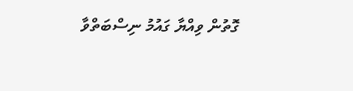ގޮތުން ވިއްޔާ ގައުމު ނިސްބަތްވާ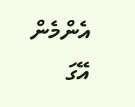އެންމެން އޭގަ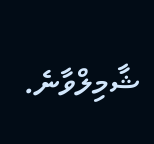ޝާމިލްވާނެ.